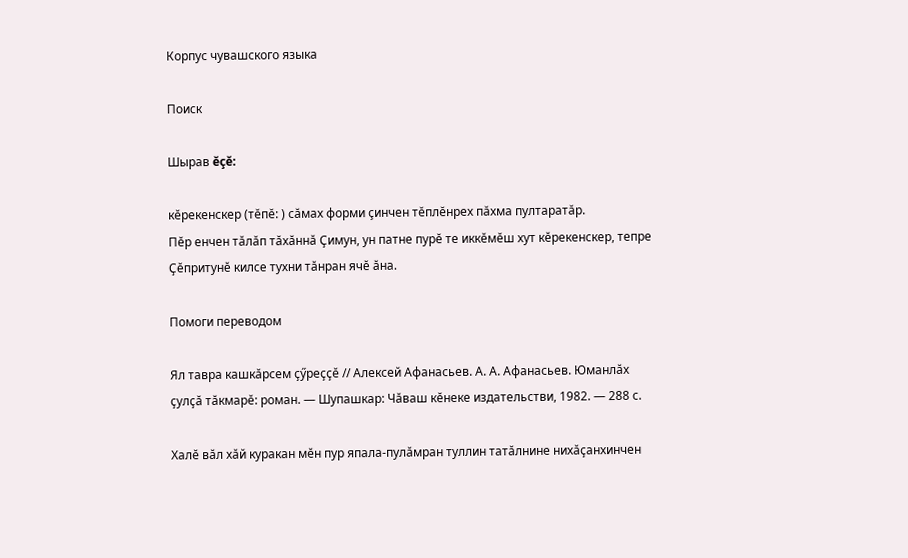Корпус чувашского языка

Поиск

Шырав ĕçĕ:

кӗрекенскер (тĕпĕ: ) сăмах форми çинчен тĕплĕнрех пăхма пултаратăр.
Пӗр енчен тӑлӑп тӑхӑннӑ Ҫимун, ун патне пурӗ те иккӗмӗш хут кӗрекенскер, тепре Ҫӗпритунӗ килсе тухни тӑнран ячӗ ӑна.

Помоги переводом

Ял тавра кашкӑрсем ҫӳреҫҫӗ // Алексей Афанасьев. А. А. Афанасьев. Юманлӑх ҫулҫӑ тӑкмарӗ: роман. — Шупашкар: Чӑваш кӗнеке издательстви, 1982. — 288 с.

Халӗ вӑл хӑй куракан мӗн пур япала-пулӑмран туллин татӑлнине нихӑҫанхинчен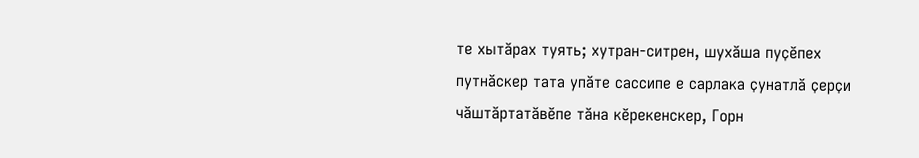те хытӑрах туять; хутран-ситрен, шухӑша пуҫӗпех путнӑскер тата упӑте сассипе е сарлака ҫунатлӑ ҫерҫи чӑштӑртатӑвӗпе тӑна кӗрекенскер, Горн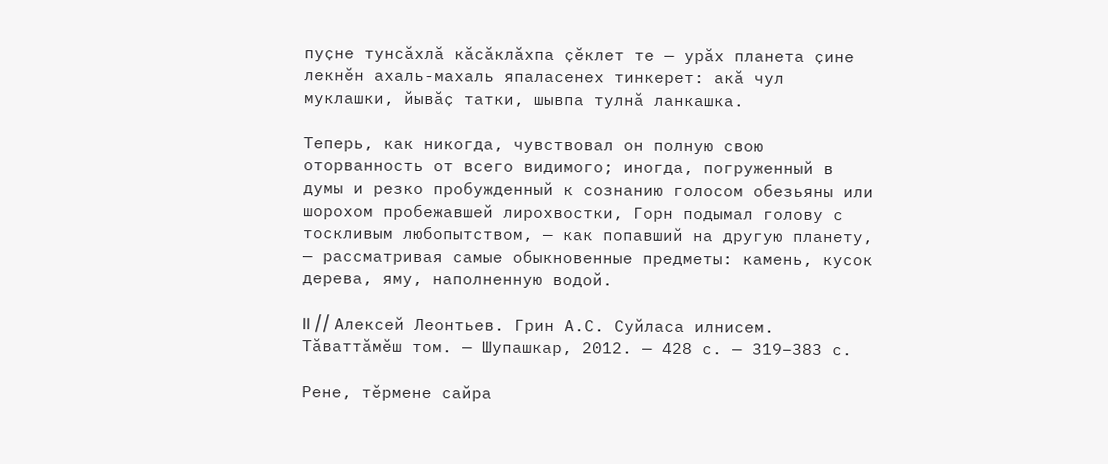пуҫне тунсӑхлӑ кӑсӑклӑхпа ҫӗклет те — урӑх планета ҫине лекнӗн ахаль-махаль япаласенех тинкерет: акӑ чул муклашки, йывӑҫ татки, шывпа тулнӑ ланкашка.

Теперь, как никогда, чувствовал он полную свою оторванность от всего видимого; иногда, погруженный в думы и резко пробужденный к сознанию голосом обезьяны или шорохом пробежавшей лирохвостки, Горн подымал голову с тоскливым любопытством, — как попавший на другую планету, — рассматривая самые обыкновенные предметы: камень, кусок дерева, яму, наполненную водой.

II // Алексей Леонтьев. Грин А.С. Суйласа илнисем. Тӑваттӑмӗш том. — Шупашкар, 2012. — 428 с. — 319–383 с.

Рене, тӗрмене сайра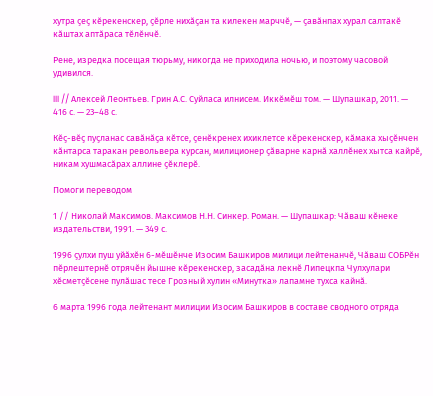хутра ҫеҫ кӗрекенскер, ҫӗрле нихӑҫан та килекен марччӗ, — ҫавӑнпах хурал салтакӗ кӑштах аптӑраса тӗлӗнчӗ.

Рене, изредка посещая тюрьму, никогда не приходила ночью, и поэтому часовой удивился.

III // Алексей Леонтьев. Грин А.С. Суйласа илнисем. Иккӗмӗш том. — Шупашкар, 2011. — 416 с. — 23–48 с.

Кӗҫ-вӗҫ пуҫланас савӑнӑҫа кӗтсе, ҫенӗкренех ихиклетсе кӗрекенскер, кӑмака хыҫӗнчен кӑнтарса таракан револьвера курсан, милиционер ҫӑварне карнӑ халлӗнех хытса кайрӗ, никам хушмасӑрах аллине ҫӗклерӗ.

Помоги переводом

1 // Николай Максимов. Максимов Н.Н. Синкер. Роман. — Шупашкар: Чӑваш кӗнеке издательстви, 1991. — 349 с.

1996 ҫулхи пуш уйӑхӗн 6-мӗшӗнче Изосим Башкиров милици лейтенанчӗ, Чӑваш СОБРӗн пӗрлештернӗ отрячӗн йышне кӗрекенскер, засадӑна лекнӗ Липецкпа Чулхулари хӗсметҫӗсене пулӑшас тесе Грозный хулин «Минутка» лапамне тухса кайнӑ.

6 марта 1996 года лейтенант милиции Изосим Башкиров в составе сводного отряда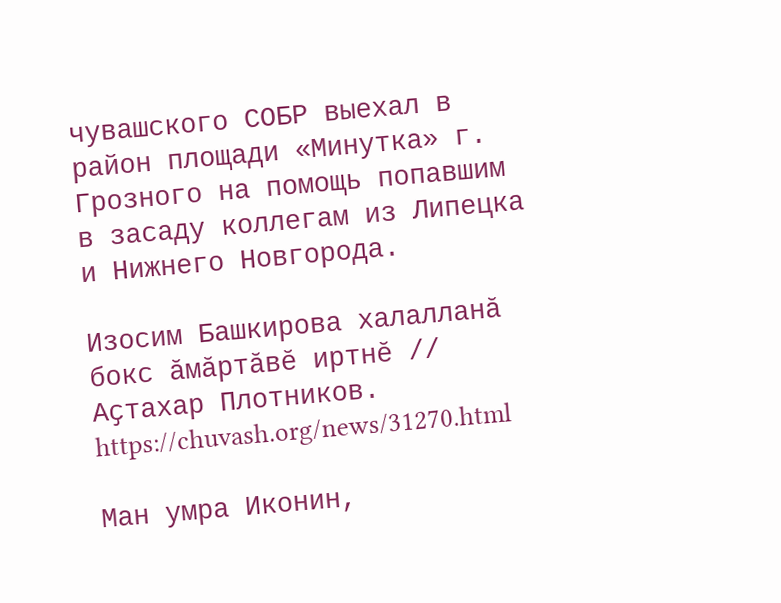чувашского СОБР выехал в район площади «Минутка» г. Грозного на помощь попавшим в засаду коллегам из Липецка и Нижнего Новгорода.

Изосим Башкирова халалланӑ бокс ӑмӑртӑвӗ иртнӗ // Аҫтахар Плотников. https://chuvash.org/news/31270.html

Ман умра Иконин,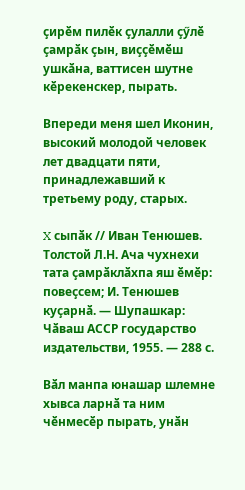ҫирӗм пилӗк ҫулалли ҫӳлӗ ҫамрӑк ҫын, виҫҫӗмӗш ушкӑна, ваттисен шутне кӗрекенскер, пырать.

Впереди меня шел Иконин, высокий молодой человек лет двадцати пяти, принадлежавший к третьему роду, старых.

X сыпӑк // Иван Тенюшев. Толстой Л.Н. Ача чухнехи тата ҫамрӑклӑхпа яш ӗмӗр: повеҫсем; И. Тенюшев куҫарнӑ. — Шупашкар: Чӑваш АССР государство издательстви, 1955. — 288 с.

Вӑл манпа юнашар шлемне хывса ларнӑ та ним чӗнмесӗр пырать, унӑн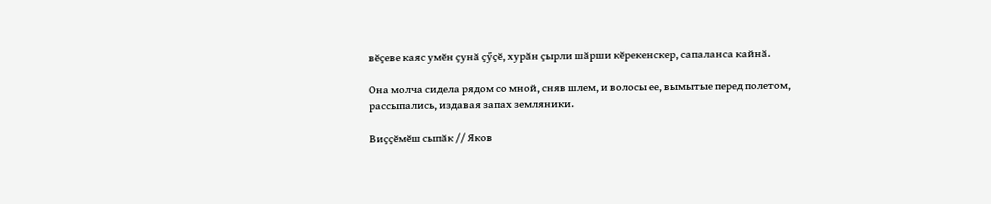вӗҫеве каяс умӗн ҫунӑ ҫӳҫӗ, хурӑн ҫырли шӑрши кӗрекенскер, сапаланса кайнӑ.

Она молча сидела рядом со мной, сняв шлем, и волосы ее, вымытые перед полетом, рассыпались, издавая запах земляники.

Виҫҫӗмӗш сыпӑк // Яков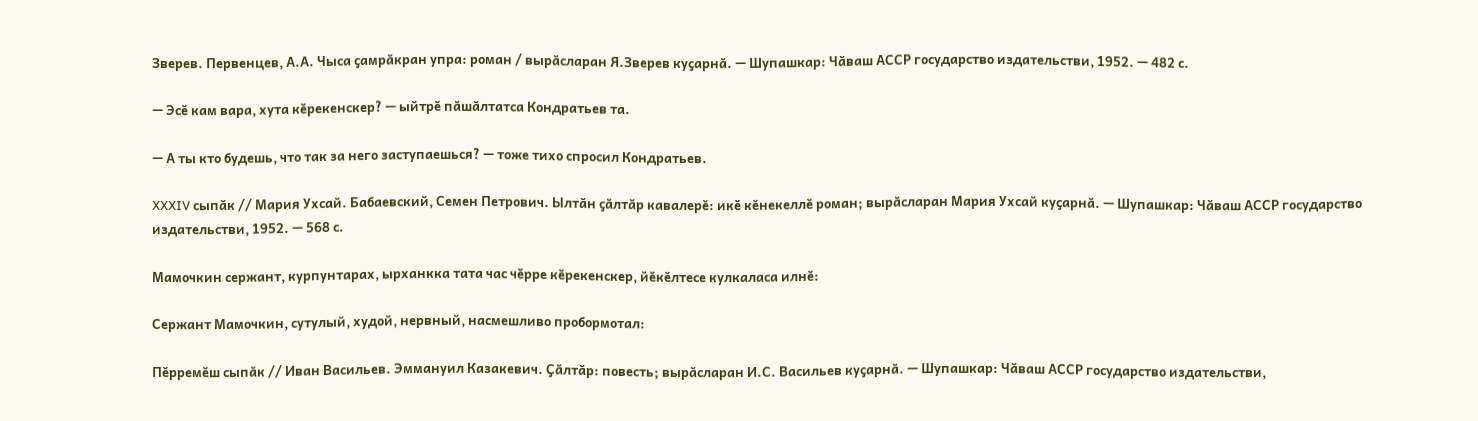Зверев. Первенцев, А.А. Чыса ҫамрӑкран упра: роман / вырӑсларан Я.Зверев куҫарнӑ. — Шупашкар: Чӑваш АССР государство издательстви, 1952. — 482 с.

— Эсӗ кам вара, хута кӗрекенскер? — ыйтрӗ пӑшӑлтатса Кондратьев та.

— А ты кто будешь, что так за него заступаешься? — тоже тихо спросил Кондратьев.

XXXIV сыпӑк // Мария Ухсай. Бабаевский, Семен Петрович. Ылтӑн ҫӑлтӑр кавалерӗ: икӗ кӗнекеллӗ роман; вырӑсларан Мария Ухсай куҫарнӑ. — Шупашкар: Чӑваш АССР государство издательстви, 1952. — 568 с.

Мамочкин сержант, курпунтарах, ырханкка тата час чӗрре кӗрекенскер, йӗкӗлтесе кулкаласа илнӗ:

Сержант Мамочкин, сутулый, худой, нервный, насмешливо пробормотал:

Пӗрремӗш сыпӑк // Иван Васильев. Эммануил Казакевич. Ҫӑлтӑр: повесть; вырӑсларан И.С. Васильев куҫарнӑ. — Шупашкар: Чӑваш АССР государство издательстви,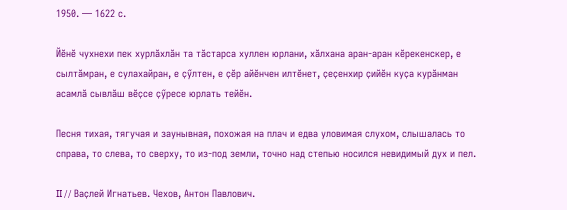1950. — 1622 с.

Йӗнӗ чухнехи пек хурлӑхлӑн та тӑстарса хуллен юрлани, хӑлхана аран-аран кӗрекенскер, е сылтӑмран, е сулахайран, е ҫӳлтен, е ҫӗр айӗнчен илтӗнет, ҫеҫенхир ҫийӗн куҫа курӑнман асамлӑ сывлӑш вӗҫсе ҫӳресе юрлать тейӗн.

Песня тихая, тягучая и заунывная, похожая на плач и едва уловимая слухом, слышалась то справа, то слева, то сверху, то из-под земли, точно над степью носился невидимый дух и пел.

II // Ваҫлей Игнатьев. Чехов, Антон Павлович.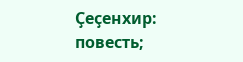Ҫеҫенхир: повесть;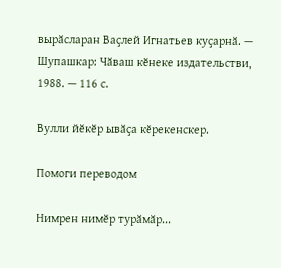вырӑсларан Ваҫлей Игнатьев куҫарнӑ. — Шупашкар: Чӑваш кӗнеке издательстви, 1988. — 116 с.

Вулли йӗкӗр ывӑҫа кӗрекенскер.

Помоги переводом

Нимрен нимӗр турӑмӑр...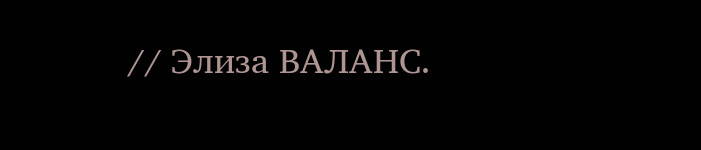// Элиза ВАЛАНС.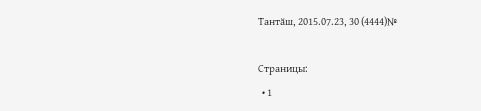Тантӑш, 2015.07.23, 30 (4444)№

Страницы:
  • 1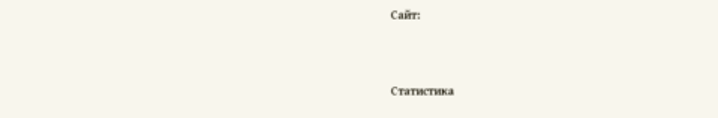Сайт:



Статистика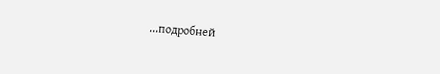...подробней